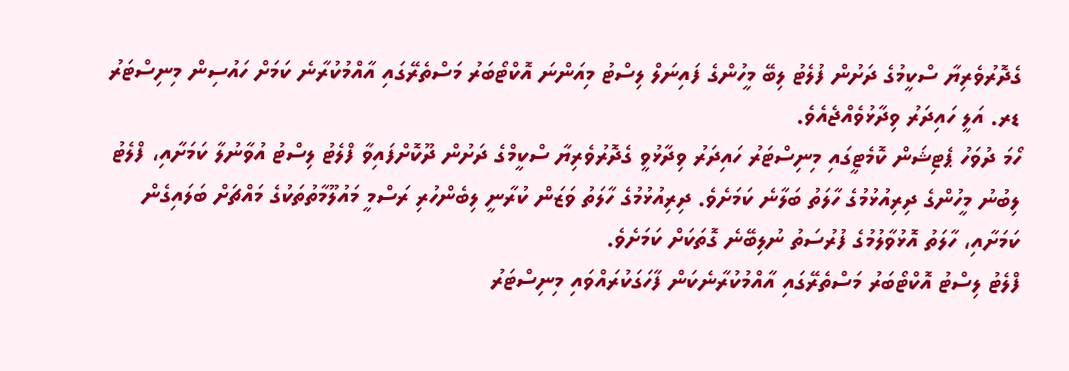ގެދޮރުވެރިޔާ ސްކީމުގެ ދަށުން ފުލެޓު ލިބޭ މީހުންގެ ފައިނަލް ލިސްޓު މިއަންނަ އޮކްޓޯބަރު މަސްތެރޭގައި އާއްމުކުރާނެ ކަމަށް ހައުސިން މިނިސްޓަރު ޑރ. އަލީ ހައިދަރު ވިދާޅުވެއްޖެއެވެ.
ހޯމަ ދުވަހު ޕެޓިޝަން ކޮމެޓީގައި މިނިސްޓަރު ހައިދަރު ވިދާޅުވީ ގެދޮރުވެރިޔާ ސްކީމްގެ ދަށުން ދޫކޮށްފައިވާ ފްލެޓު ލިސްޓު އުވާނުލާ ކަމަށާއި، ފްލެޓު ލިބުނު މީހުންގެ ދިރިއުޅުމުގެ ހާލަތު ބަލާނެ ކަމަށެވެ. ދިރިއުޅުމުގެ ހާލަތު ވަޒަން ކުރާނީ ލިބެންހުރި ރަސްމީ މައުލޫމާތުތަކުގެ މައްޗަށް ބަލައިގެން ކަމަށާއި، ހާލަތު އޮޅުވާލުމުގެ ފުރުސަތު ނުލިބޭނެ ގޮތަކަށް ކަމަށެވެ.
ފްލެޓު ލިސްޓު އޮކްޓޯބަރު މަސްތެރޭގައި އާއްމުކުރާނެކަން ފާހަގަކުރައްވައި މިނިސްޓަރު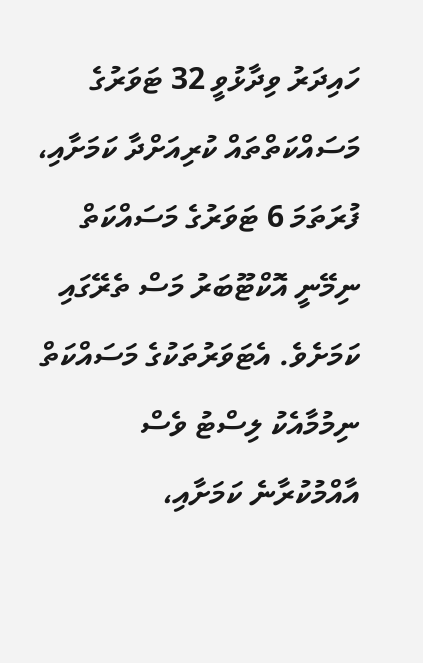ހައިދަރު ވިދާޅުވީ 32 ޓަވަރުގެ މަސައްކަތްތައް ކުރިއަށްދާ ކަމަށާއި، ފުރަތަމަ 6 ޓަވަރުގެ މަސައްކަތް ނިމޭނީ އޮކްޓޫބަރު މަސް ތެރޭގައި ކަމަށެވެ. އެޓަވަރުތަކުގެ މަސައްކަތް ނިމުމާއެކު ލިސްޓު ވެސް އާއްމުކުރާނެ ކަމަށާއި،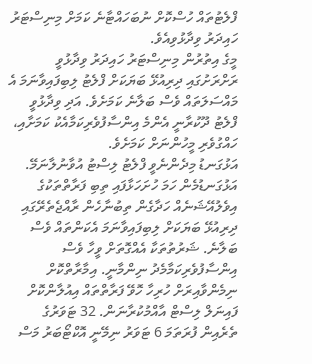ފްލެޓުތައް ހުސްކޮށް ނުބަހައްޓާނެ ކަމަށް މިނިސްޓަރު ހައިދަރު ވިދާޅުވިއެވެ.
މީގެ އިތުރުން މިނިސްޓަރު ހައިދަރު ވިދާޅުވީ ރަށްރަށުގައި ދިރިއުޅޭ ބަޔަކަށް ފްލެޓު ލިބިފައިވާނަމަ އެ މައްސަލަތައް ވެސް ބަލާނެ ކަމަށެވެ. އަދި ވިދާޅުވީ ފްލެޓު ދޫކުރާނީ އެންމެ އިންސާފުވެރިކަމާއެކު ކަމަށާއި، ހައްގުވެރި މީހުންނަށް ކަމަށެވެ.
އަޅުގަނޑު މިދެންނެވީ ފްލެޓު ލިސްޓު އުވާނުލާނަމޭ. އަޅުގަނޑުމެން ހަމަ ހުށަހަޅާފައި ތިބި ފަރާތްތަކުގެ އިވެލުއޭޝަނެއް ހަދާގެން ތިބުނާހެން ރާއްޖެތެރޭގައި ދިރިއުޅޭ ބަޔަކަށް ލިބިފައިވާނަމަ އެކަންތައް ވެސް ބަލާނެ. ޝަރުތުތަކާ އެއްގޮތަށް ވީހާ ވެސް އިންސާފުވެރިކަމާމެދު ނިންމާނީ. އިމާރާތްކޮށް ނިމެންވާއިރަށް ހުރިހާ ހޮވޭ ފަރާތްތައް އިއުލާންކޮށް ފައިނަލް ލިސްޓް އާއްމުކުރާނަން. 32 ޓަވަރުގެ ތެރެއިން ފުރަތަމަ 6 ޓަވަރު ނިމޭނީ އޮކްޓޯބަރު މަސް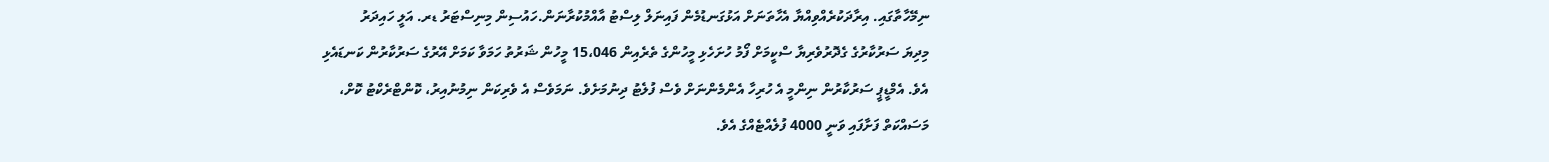ނިމޭހާތާގައި. އިރާދަކުރެއްވިއްޔާ އެހާތަނަށް އަޅުގަނޑުމެން ފައިނަލް ލިސްޓު އާއްމުކުރާނަން.ހައުސިން މިނިސްޓަރު ޑރ. އަލީ ހައިދަރު
މިދިޔަ ސަރުކާރުގެ ގެދޮރުވެރިޔާ ސްކީމަށް ފޯމު ހުށަހެޅި މީހުންގެ ތެރެއިން 15،046 މީހުން ޝަރުތު ހަމަވާ ކަމަށް އޭރުގެ ސަރުކާރުން ކަނޑައެޅި އެވެ. އެމްޑީޕީ ސަރުކާރުން ނިންމީ އެ ހުރިހާ އެންމެންނަށް ވެސް ފުލެޓު ދިނުމަށެވެ. ނަމަވެސް އެ ވެރިކަން ނިމުނުއިރު، ކޮންޓްރެކްޓު ކޮށް، މަސައްކަތް ފަށާފައި ވަނީ 4000 ފުލެއްޓެއްގެ އެވެ.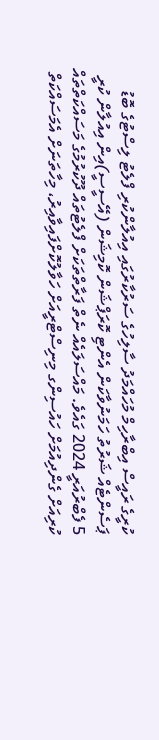ކުރީގެ ރައީސް އިބްރާހިމް މުހައްމަދު ސާލިހުގެ ސަރުކާރުގައި އިއުލާންކުރި ފްލެޓު ލިސްޓުގެ ބޮޑު ޕަސެންޓެއް ޝަރުތު ހަމަނުވާކަން އެންޓި ކޮރަޕްޝަން ކޮމިޝަން (އޭސީސީ)އިން އިއުލާން ކުރީ 5 ފެބްރުއަރީ 2024 ގައެވެ. މައްސަލައެއް ނެތް ފަރާތްތަކަށް ފްލެޓުތައް ދޫކުރުމުގެ މަސައްކަތްތައް ކުރިއަށް ގެންދިއުމަށް ހައުސިންގ މިނިސްޓްރީއަށް ހަވާލުކޮށްފައިވާއިރު، މިހާތަނަށް އެމަސައްކަތް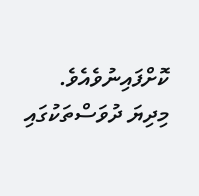ކޮށްފައިނުވެއެވެ. މިދިޔަ ދުވަސްތަކުގައި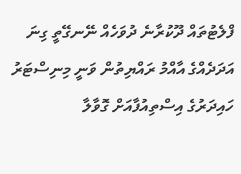ފްލެޓުތައް ދޫކުރާނެ ދުވަހެއް ނޭނގޭތީ ގިނަ އަދަދެއްގެ އާއްމު ރައްޔިތުން ވަނީ މިނިސްޓަރު ހައިދަރުގެ އިސްތިއުފާއަށް ގޮވާލާ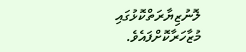ލޮނުޒިޔާރަތްކޮޅުގައި މުޒާހަރާކޮށްފައެވެ.